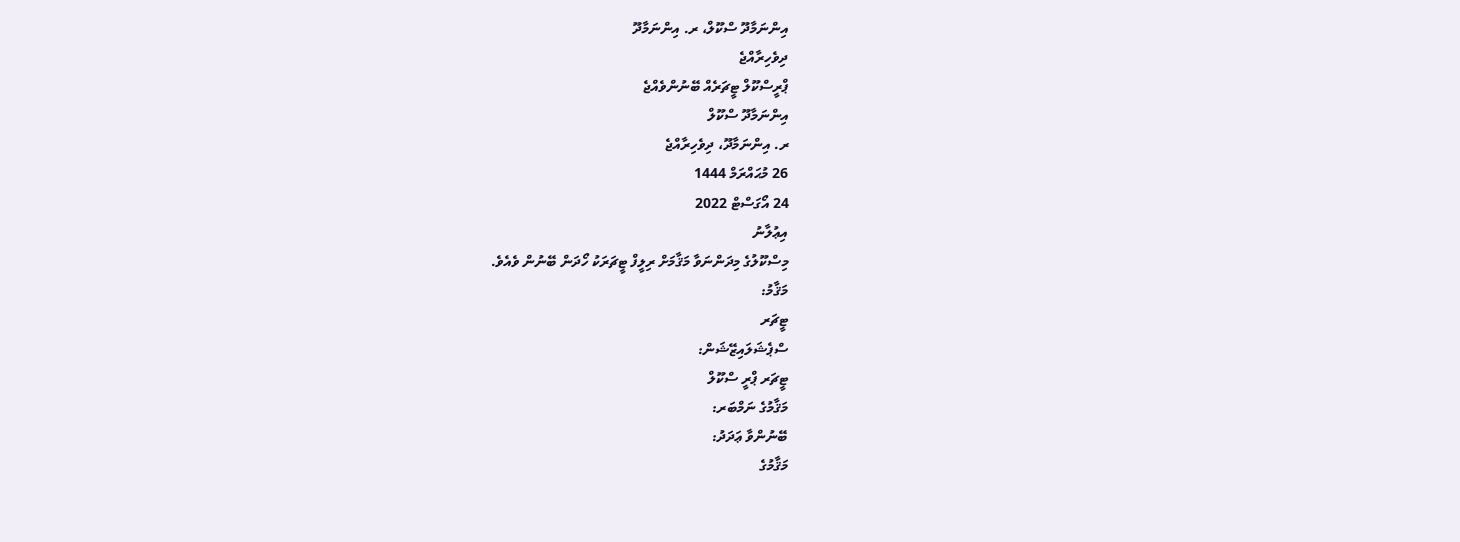އިންނަމާދޫ ސްކޫލް، ރ. އިންނަމާދޫ
ދިވެހިރާއްޖެ
ޕްރީސްކޫލް ޓީޗަރެއް ބޭނުންވެއްޖެ
އިންނަމާދޫ ސްކޫލް
ރ. އިންނަމާދޫ، ދިވެހިރާއްޖެ
26 މުޙައްރަމް 1444
24 އޯގަސްޓް 2022
އިޢުލާނު
މިސްކޫލުގެ މިދަންނަވާ މަޤާމަށް ރިލީފް ޓީޗަރަކު ހޯދަން ބޭނުން ވެއެވެ.
މަޤާމު:
ޓީޗަރ
ސްޕެޝަލައިޒޭޝަން:
ޓީޗަރ ޕްރީ ސްކޫލް
މަޤާމުގެ ނަމްބަރ:
ބޭނުންވާ ޢަދަދު:
މަޤާމުގެ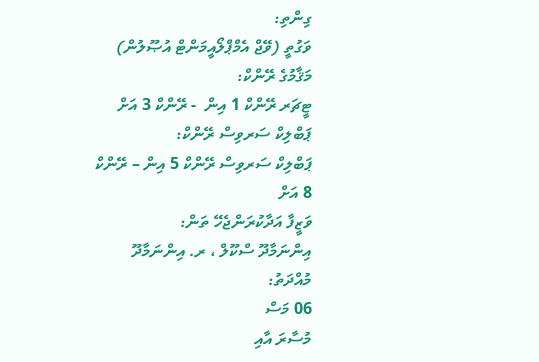ގިންތި:
ވަގުތީ (ވޭޖް އެމްޕްލޯއީމަންޓް އުޞޫލުން)
މަޤާމުގެ ރޭންކް:
ޓީޗަރ ރޭންކް 1 އިން  - ރޭންކް 3 އަށް
ޕަބްލިކް ސަރވިސް ރޭންކް:
ޕަބްލިކް ސަރވިސް ރޭންކް 5 އިން – ރޭންކް 8 އަށް
ވަޒީފާ އަދާކުރަންޖެހޭ ތަން:
އިންނަމާދޫ ސްކޫލް ، ރ. އިންނަމާދޫ
މުއްދަތު:
06 މަސް
މުސާރަ އާއި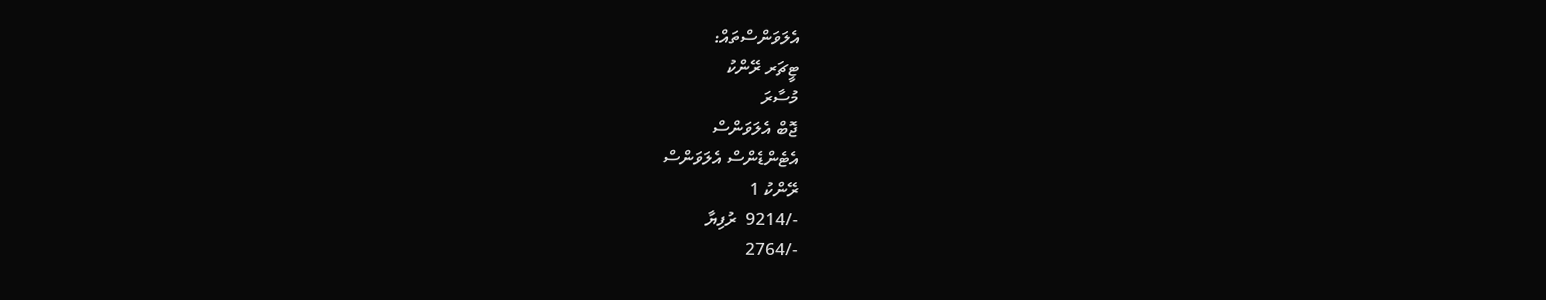އެލަވަންސްތައް:
ޓީޗަރ ރޭންކު
މުސާރަ
ޖޮބް އެލަވަންސް
އެޓެންޑެންސް އެލަވަންސް
ރޭންކު 1
-/9214  ރުފިޔާ
-/2764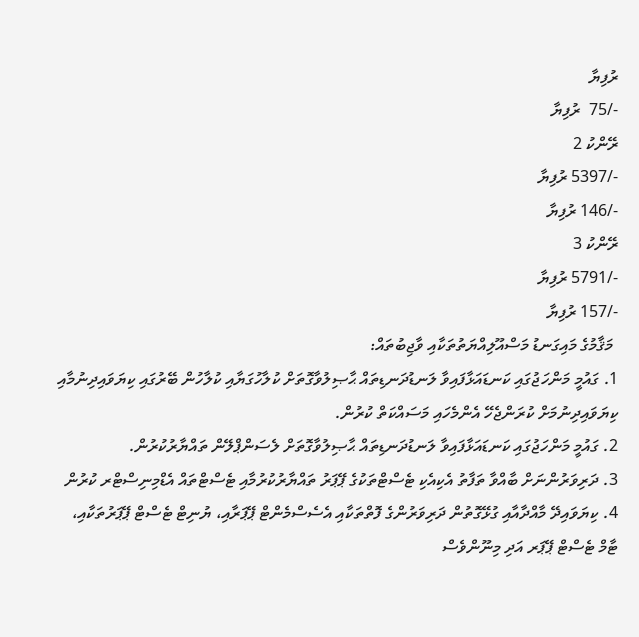ރުފިޔާ
-/75  ރުފިޔާ
ރޭންކު 2
-/5397 ރުފިޔާ
-/146 ރުފިޔާ
ރޭންކު 3
-/5791 ރުފިޔާ
-/157 ރުފިޔާ
 މަޤާމުގެ މައިގަނޑު މަސްއޫލިއްޔަތުތަކާއި ވާޖިބުތައް:
1. ގައުމީ މަންހަޖުގައި ކަނޑައަޅާފައިވާ ލަނޑުދަނޑިތައް ޙާޞިލުވާގޮތަށް ކުލާހުގަޔާއި ކުލާހުން ބޭރުގައި ކިޔަވައިދިނުމާއި ކިޔަވައިދިނުމަށް ކުރަންޖެހޭ އެންމެހައި މަސައްކަތް ކުރުން.
2. ގައުމީ މަންހަޖުގައި ކަނޑައަޅާފައިވާ ލަނޑުދަނޑިތައް ޙާޞިލުވާގޮތަށް ލެސަންޕްލޭން ތައްޔާރުކުރުން.
3. ދަރިވަރުންނަށް ބާއްވާ ތަފާތު އެކިއެކި ޓެސްޓްތަކުގެ ޕޭޕަރު ތައްޔާރުކުރުމާއި ޓެސްޓްތައް އެޑްމިނިސްޓްރ ކުރުން
4. ކިޔަވައިދޭ މާއްދާއާއި ގުޅޭގޮތުން ދަރިވަރުންގެ ފޮތްތަކާއި އެސެސްމެންޓް ޕޭޕަރާއި، ޔުނިޓް ޓެސްޓް ޕޭޕަރުތަކާއި، ޓާމް ޓެސްޓް ޕޭޕަރ އަދި މިނޫންވެސް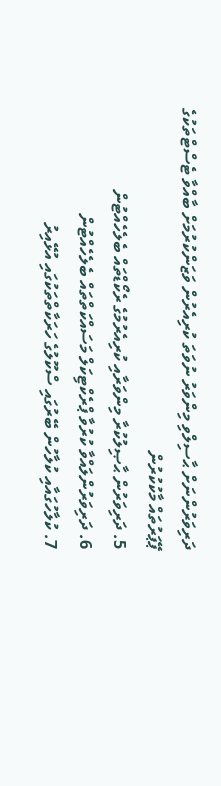ދަރިވަރުންނަށް ޙާސިލްވި މިންވަރު ނުވަތަ ކުރިއެރުން ވަޒަންކުރުމަށް ބާއްވާ ޓެސްޓްތަކުގެ ޕޭޕަރުތައް މާކުކުރުން
5. ދަރިވަރުން ޙާޞިލުކުރާ މިންވަރާއި ކުރިއެރުމުގެ ރެކޯޑްތައް ބެލެހެއްޓުން
6. ދަރިވަރުންލައްވާ ކުރުވާ ޕްރެކްޓިކަލް މަސައްކަތްތައް ބެލެހެއްޓުން
7. ކުލާހުގައާއި ކުލާހުން ބޭރުގައި ސްކޫލުގެ ހަރަކާތްތަކުގައި އުޅޭއިރު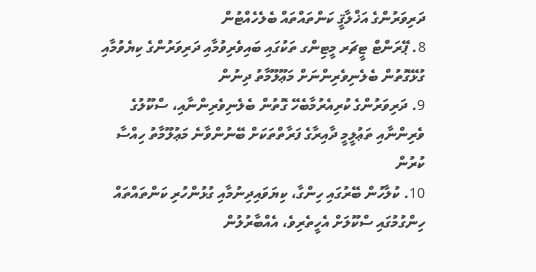ދަރިވަރުންގެ އަޚްލާޤީ ކަންތައްތައް ބެލެހެއްޓުން
8. ޕޭރަންޓް ޓީޗަރ މީޓިންގ ތަކުގައި ބައިވެރިވުމާއި ދަރިވަރުންގެ ކިޔެވުމާއި ގުޅޭގޮތުން ބެލެނިވެރިންނަށް މަޢޫލޫމާތު ދިނުން
9. ދަރިވަރުންގެ ކުރިއެރުމާބެހޭ ގޮތުން ބެލެނިވެރިންނާއި، ސްކޫލުގެ ވެރިންނާއި ތަޢުލީމީ ދާއިރާގެ ފަރާތްތަކަށް ބޭނުންވާނެ މަޢުލޫމާތު ހިއްސާ ކުރުން
10. ކުލާހުން ބޭރުގައި ހިންގާ، ކިޔަވައިދިނުމާއި ގުޅުންހުރި ކަންތައްތައް ހިންގުމުގައި ސްކޫލަށް އެހީތެރިވެ، އެއްބާރުލުން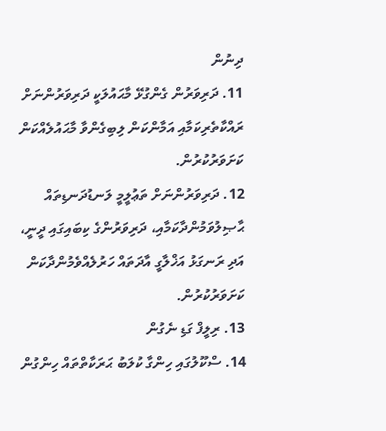ދިނުން
11. ދަރިވަރުން ގެންގުޅޭ މާޙައުލަކީ ދަރިވަރުންނަށް ރައްކާތެރިކަމާއި އަމާންކަން ލިބިގެންވާ މާޙައުލެއްކަން ކަށަވަރުކުރުން.
12. ދަރިވަރުންނަށް ތަޢުލީމީ ލަނޑުދަނޑިތައް ޙާޞިލުވަމުންދާކަމާއި، ދަރިވަރުންގެ ކިބައިގައި ދީނީ، އަދި ރަނގަޅު އަޚްލާގީ އާދަތައް ހަރުލެއްވެމުންދާކަން ކަށަވަރުކުރުން.
13. ރިލީފް ގަޑި ނެގުން
14. ސްކޫލުގައި ހިންގާ ކުލަބު ޙަރަކާތްތައް ހިންގުން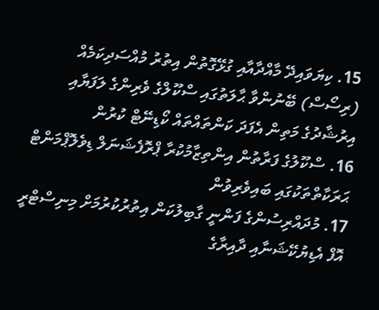15. ކިޔަވައިދޭ މާއްދާއާއި ގުޅޭގޮތުން އިތުރު މުއްސަދިކަމެއް (ރިސޯސް) ބޭނުންވާ ޙާލަތުގައި ސްކޫލްގެ ވެރިންގެ ލަފަޔާއި އިރުޝާދުގެ މަތިން އެފަދަ ކަންތައްތައް ކޯޑިނޭޓް ކުރުން
16. ސްކޫލުގެ ފަރާތުން އިންތިޒާމުކުރާ ޕްރޮފެޝަނަލް ޑިވެލޮޕްމަންޓް ޙަރަކާތްތަކުގައި ބައިވެރިވުން
17. މުދައްރިސުންގެ ފަންނީ ގާބިލުކަން އިތުރުކުރުމަށް މިނިސްޓްރީ އޮފް އެޑިޔުކޭޝަނާއި ދާއިރާގެ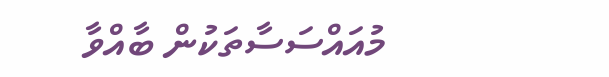މުއައްސަސާތަކުން ބާއްވާ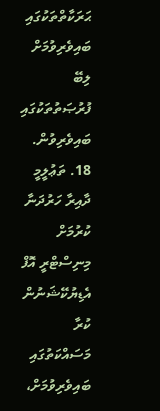ޙަރަކާތްތަކުގައި ބައިވެރިވުމަށް ލިބޭ ފުރުޞަތުތަކުގައި ބައިވެރިވުން.
18. ތަޢުލީމީ ދާއިރާ ހަރުދަނާ ކުރުމަށް މިނިސްޓްރީ އޮފް އެޑިޔުކޭޝަނުން ކުރާ މަސައްކަތުގައި ބައިވެރިވުމަށް،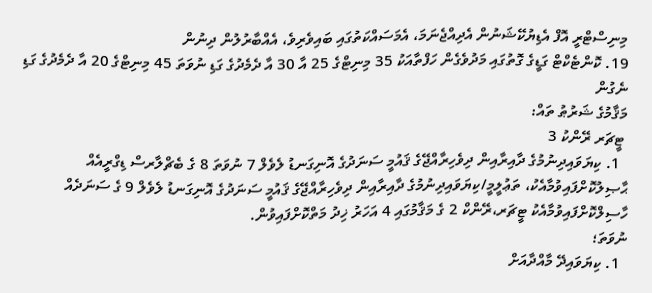މިނިސްޓްރީ އޮފް އެޑިޔުކޭޝަނުން އެދިއްޖެނަމަ، އެމަސައްކަތުގައި ބައިވެރިވެ، އެއްބާރުލުން ދިނުން
19. ކޮންޓެކްޓް ގަޑީގެ ގޮތުގައި މަދުވެގެން ހަފްތާއަކު 35 މިނިޓްގެ 25 އާ 30 އާ ދެމެދުގެ ގަޑި ނުވަތަ 45 މިނިޓްގެ 20 އާ ދެމެދުގެ ގަޑި ނެގުން
މަޤާމުގެ ޝަރުޠު ތައް:
 ޓީޗަރ ރޭންކު 3
  1. ކިޔަވައިދިނުމުގެ ދާއިރާއިން ދިވެހިރާއްޖޭގެ ޤައުމީ ސަނަދުގެ އޮނިގަނޑު ލެވެލް 7 ނުވަތަ 8 ގެ ބެޗްލާރސް ޑިގްރީއެއް ޙާޞިލުކޮށްފައިވުމާއެކު، ތަޢުލީމީ/ކިޔަވައިދިނުމުގެ ދާއިރާއިން ދިވެހިރާއްޖޭގެ ޤައުމީ ސަނަދުގެ އޮނިގަނޑު ލެވެލް 9 ގެ ސަނަދެއް ހާސިލްކޮށްފައިވުމާއެކު ޓީޗަރ،ރޭންކް 2 ގެ މަޤާމުގައި 4 އަހަރު ޚިދު މަތްކޮށްފައިވުން.
ނުވަތަ؛
  1. ކިޔަވައިދޭ މާއްދާއަށް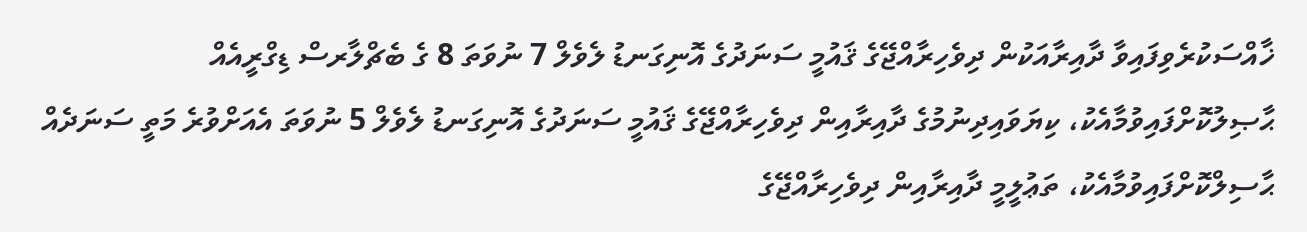ޚާއްސަކުރެވިފައިވާ ދާއިރާއަކުން ދިވެހިރާއްޖޭގެ ޤައުމީ ސަނަދުގެ އޮނިގަނޑު ލެވެލް 7 ނުވަތަ 8 ގެ ބެޗްލާރސް ޑިގްރީއެއް ޙާޞިލުކޮށްފައިވުމާއެކު، ކިޔަވައިދިނުމުގެ ދާއިރާއިން ދިވެހިރާއްޖޭގެ ޤައުމީ ސަނަދުގެ އޮނިގަނޑު ލެވެލް 5 ނުވަތަ އެއަށްވުރެ މަތީ ސަނަދެއް ޙާސިލްކޮށްފައިވުމާއެކު، ތަޢުލީމީ ދާއިރާއިން ދިވެހިރާއްޖޭގެ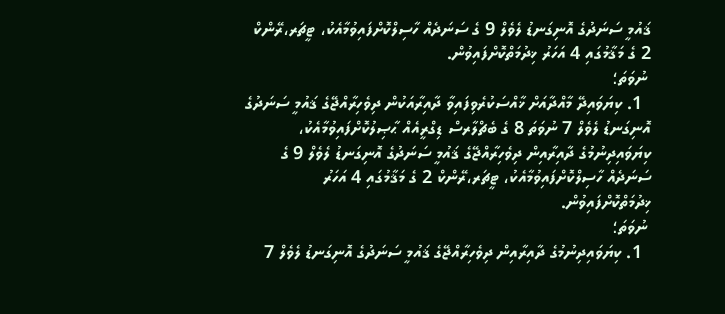ޤައުމީ ސަނަދުގެ އޮނިގަނޑު ލެވެލް 9 ގެ ސަނަދެއް ހާސިލްކޮށްފައިވުމާއެކު، ޓީޗަރ،ރޭންކް 2 ގެ މަޤާމުގައި 4 އަހަރު ޚިދުމަތްކޮށްފައިވުން.
 ނުވަތަ؛
  1. ކިޔަވައިދޭ މާއްދާއަށް ޚާއްސަކުރެވިފައިވާ ދާއިރާއަކުން ދިވެހިރާއްޖޭގެ ޤައުމީ ސަނަދުގެ އޮނިގަނޑު ލެވެލް 7 ނުވަތަ 8 ގެ ބެޗްލާރސް ޑިގްރީއެއް ޙާޞިލުކޮށްފައިވުމާއެކު، ކިޔަވައިދިނުމުގެ ދާއިރާއިން ދިވެހިރާއްޖޭގެ ޤައުމީ ސަނަދުގެ އޮނިގަނޑު ލެވެލް 9 ގެ ސަނަދެއް ހާސިލްކޮށްފައިވުމާއެކު، ޓީޗަރ،ރޭންކް 2 ގެ މަޤާމުގައި 4 އަހަރު ޚިދުމަތްކޮށްފައިވުން.
 ނުވަތަ؛
  1. ކިޔަވައިދިނުމުގެ ދާއިރާއިން ދިވެހިރާއްޖޭގެ ޤައުމީ ސަނަދުގެ އޮނިގަނޑު ލެވެލް 7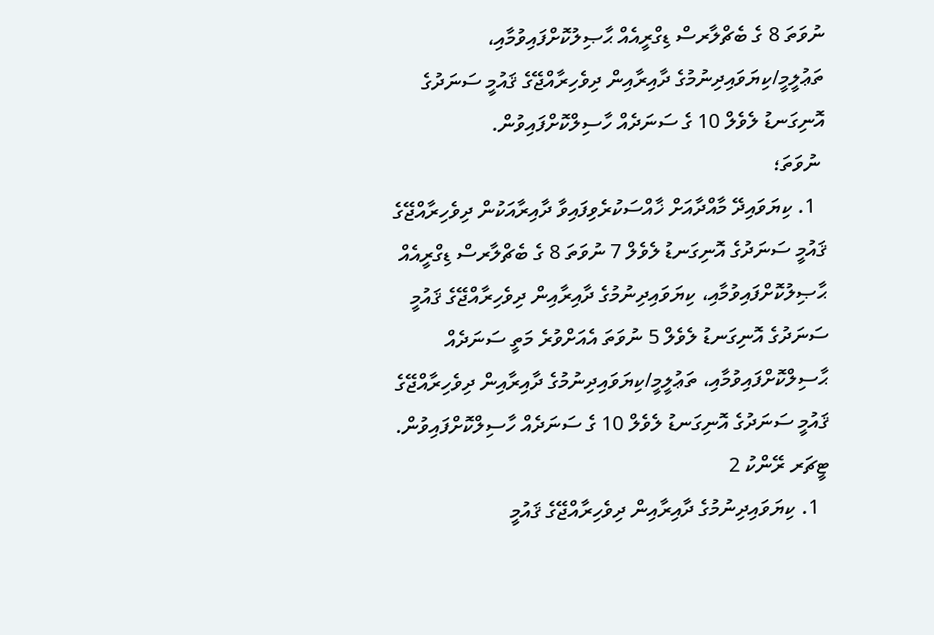ނުވަތަ 8 ގެ ބެޗްލާރސް ޑިގްރީއެއް ޙާޞިލުކޮށްފައިވުމާއި، ތަޢުލީމީ/ކިޔަވައިދިނުމުގެ ދާއިރާއިން ދިވެހިރާއްޖޭގެ ޤައުމީ ސަނަދުގެ އޮނިގަނޑު ލެވެލް 10 ގެ ސަނަދެއް ހާސިލްކޮށްފައިވުން.
 ނުވަތަ؛
  1. ކިޔަވައިދޭ މާއްދާއަށް ޚާއްސަކުރެވިފައިވާ ދާއިރާއަކުން ދިވެހިރާއްޖޭގެ ޤައުމީ ސަނަދުގެ އޮނިގަނޑު ލެވެލް 7 ނުވަތަ 8 ގެ ބެޗްލާރސް ޑިގްރީއެއް ޙާޞިލުކޮށްފައިވުމާއި، ކިޔަވައިދިނުމުގެ ދާއިރާއިން ދިވެހިރާއްޖޭގެ ޤައުމީ ސަނަދުގެ އޮނިގަނޑު ލެވެލް 5 ނުވަތަ އެއަށްވުރެ މަތީ ސަނަދެއް ޙާސިލްކޮށްފައިވުމާއި، ތަޢުލީމީ/ކިޔަވައިދިނުމުގެ ދާއިރާއިން ދިވެހިރާއްޖޭގެ ޤައުމީ ސަނަދުގެ އޮނިގަނޑު ލެވެލް 10 ގެ ސަނަދެއް ހާސިލްކޮށްފައިވުން.
ޓީޗަރ ރޭންކު 2
  1. ކިޔަވައިދިނުމުގެ ދާއިރާއިން ދިވެހިރާއްޖޭގެ ޤައުމީ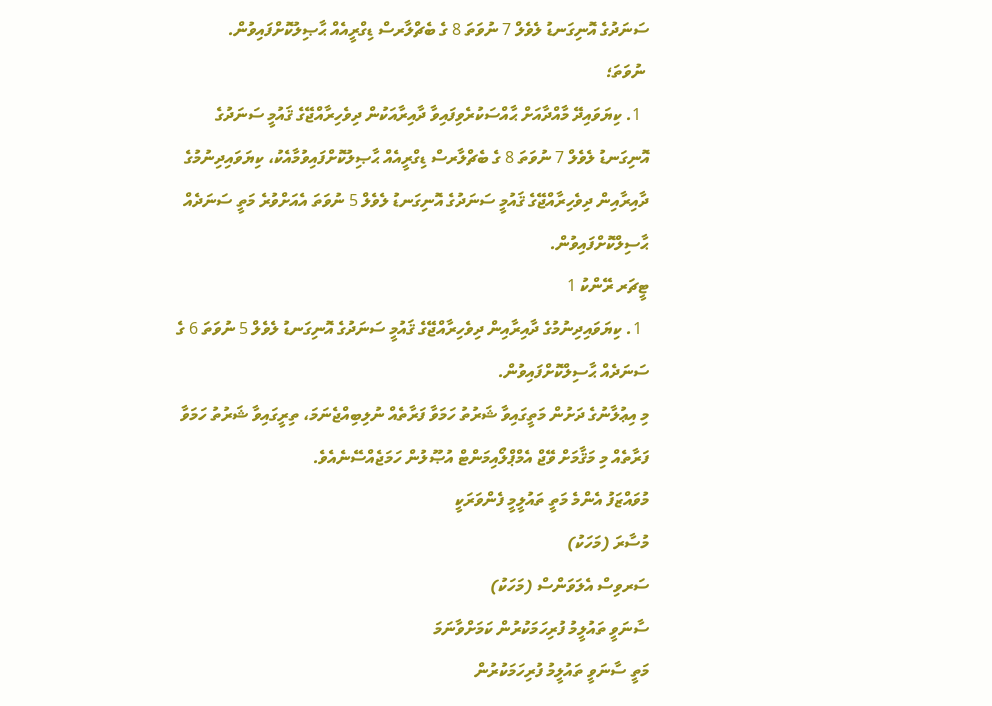ސަނަދުގެ އޮނިގަނޑު ލެވެލް 7 ނުވަތަ 8 ގެ ބެޗްލާރސް ޑިގްރީއެއް ޙާޞިލުކޮށްފައިވުން.
 ނުވަތަ؛
  1. ކިޔަވައިދޭ މާއްދާއަށް ޙާއްސަކުރެވިފައިވާ ދާއިރާއަކުން ދިވެހިރާއްޖޭގެ ޤައުމީ ސަނަދުގެ އޮނިގަނޑު ލެވެލް 7 ނުވަތަ 8 ގެ ބެޗްލާރސް ޑިގްރީއެއް ޙާޞިލުކޮށްފައިވުމާއެކު، ކިޔަވައިދިނުމުގެ ދާއިރާއިން ދިވެހިރާއްޖޭގެ ޤައުމީ ސަނަދުގެ އޮނިގަނޑު ލެވެލް 5 ނުވަތަ އެއަށްވުރެ މަތީ ސަނަދެއް ޙާސިލްކޮށްފައިވުން.
ޓީޗަރ ރޭންކު 1
  1. ކިޔަވައިދިނުމުގެ ދާއިރާއިން ދިވެހިރާއްޖޭގެ ޤައުމީ ސަނަދުގެ އޮނިގަނޑު ލެވެލް 5 ނުވަތަ 6 ގެ ސަނަދެއް ޙާސިލްކޮށްފައިވުން.
މި އިޢުލާނުގެ ދަށުން މަތީގައިވާ ޝަރުތު ހަމަވާ ފަރާތެއް ނުލިބިއްޖެނަމަ، ތިރީގައިވާ ޝަރުތު ހަމަވާ ފަރާތެއް މި މަޤާމަށް ވޭޖް އެމްޕްލޯއިމަންޓް އުޞޫލުން ހަމަޖެއްސޭނެއެވެ.
މުވައްޒަފު އެންމެ މަތީ ތައުލީމީ ފެންވަރަކީ
މުސާރަ (މަހަކު)
ސަރވިސް އެލަވަންސް (މަހަކު)
ސާނަވީ ތައުލީމު ފުރިހަމަކުރުން ކަމަށްވާނަމަ
މަތީ ސާނަވީ ތައުލީމު ފުރިހަމަކުރުން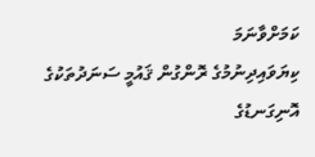ކަމަށްވާނަމަ
ކިޔަވައިދިނުމުގެ ރޮންގުން ޤައުމީ ސަނަދުތަކުގެ އޮނިގަނޑުގެ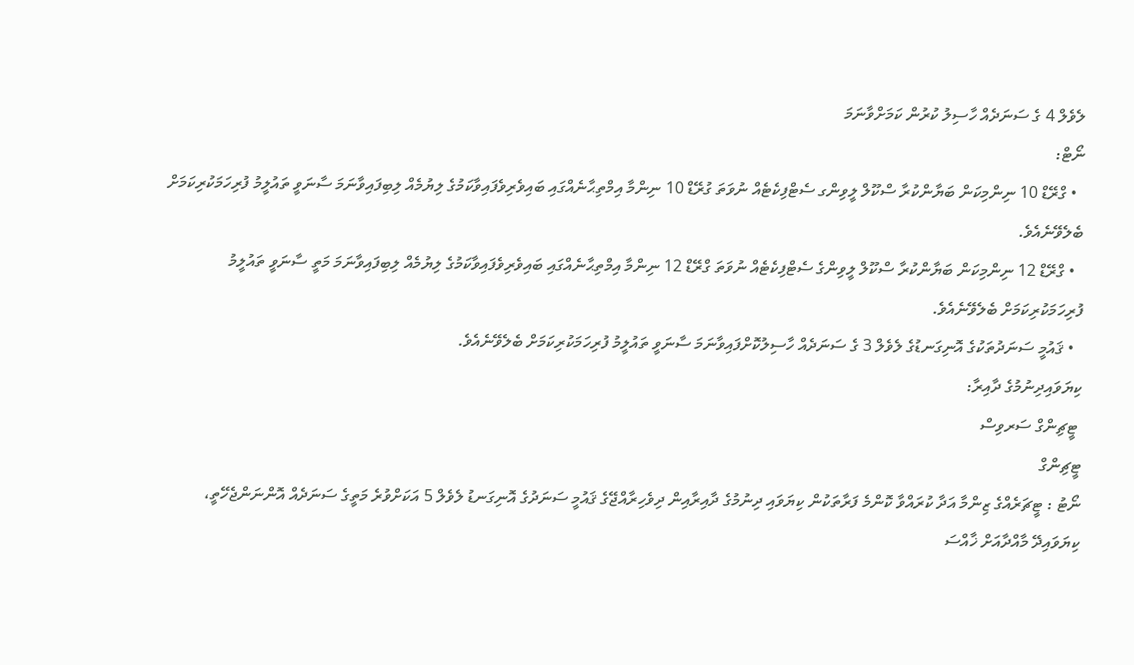ލެވެލް 4 ގެ ސަނަދެއް ހާސިލު ކުރުން ކަމަށްވާނަމަ
ނޯޓް:
  • ގްރޭޑް 10 ނިންމިކަން ބަޔާންކުރާ ސްކޫލް ލީވިންގ ސެޓްފިކެޓެއް ނުވަތަ ގުރޭޑް 10 ނިންމާ އިމްތިޙާނެއްގައި ބައިވެރިވެފައިވާކަމުގެ ލިޔުމެއް ލިބިފައިވާނަމަ ސާނަވީ ތައުލީމު ފުރިހަމަކުރިކަމަށް ބެލެވޭނެއެވެ.
  • ގްރޭޑް 12 ނިންމިކަން ބަޔާންކުރާ ސްކޫލް ލީވިންގެ ސެޓްފިކެޓެއް ނުވަތަ ގްރޭޑް 12 ނިންމާ އިމްތިޙާނެއްގައި ބައިވެރިވެފައިވާކަމުގެ ލިޔުމެއް ލިބިފައިވާނަމަ މަތީ ސާނަވީ ތައުލީމު ފުރިހަމަކުރިކަމަށް ބެލެވޭނެއެވެ.
  • ޤައުމީ ސަނަދުތަކުގެ އޮނިގަނޑުގެ ލެވެލް 3 ގެ ސަނަދެއް ހާސިލުކޮށްފައިވާނަމަ ސާނަވީ ތައުލީމު ފުރިހަމަކުރިކަމަށް ބެލެވޭނެއެވެ.
ކިޔަވައިދިނުމުގެ ދާއިރާ:
 ޓީޗިންގް ސަރވިސް
ޓީޗިންގް
ނޯޓު : ޓީޗަރެއްގެ ޒިންމާ އަދާ ކުރައްވާ ކޮންމެ ފަރާތަކުން ކިޔަވައި ދިނުމުގެ ދާއިރާއިން ދިވެހިރާއްޖޭގެ ޤައުމީ ސަނަދުގެ އޮނިގަނޑު ލެވެލް 5 އަކަށްވުރެ މަތީގެ ސަނަދެއް އޮންނަންޖެހޭތީ، ކިޔަވައިދޭ މާއްދާއަށް ޚާއްސަ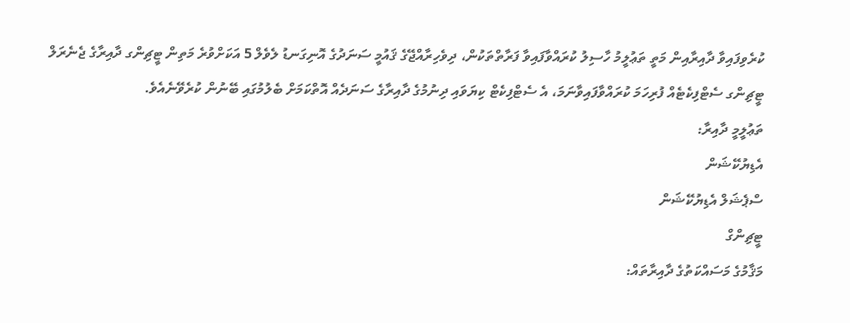ކުރެވިފައިވާ ދާއިރާއިން މަތީ ތަޢުލީމު ހާސިލު ކުރައްވާފައިވާ ފަރާތްތަކުން، ދިވެހިރާއްޖޭގެ ޤައުމީ ސަނަދުގެ އޮނިގަނޑު ލެވެލް 5 އަކަށްވުރެ މަތިން ޓީޗިންގ ދާއިރާގެ ޖެނެރަލް ޓީޗިންގ ސެޓްފިކެޓެއް ފުރިހަމަ ކުރައްވާފައިވާނަމަ، އެ ސެޓްފިކެޓް ކިޔަވައި ދިނުމުގެ ދާއިރާގެ ސަނަދެއް އޮތްކަމަށް ބެލުމުގައި ބޭނުން ކުރެވޭނެއެވެ.
ތަޢުލީމީ ދާއިރާ:
އެޑިޔުކޭޝަން
ސްޕެޝަލް އެޑިޔުކޭޝަން
ޓީޗިންގް
މަޤާމުގެ މަސައްކަތުގެ ދާއިރާތައް: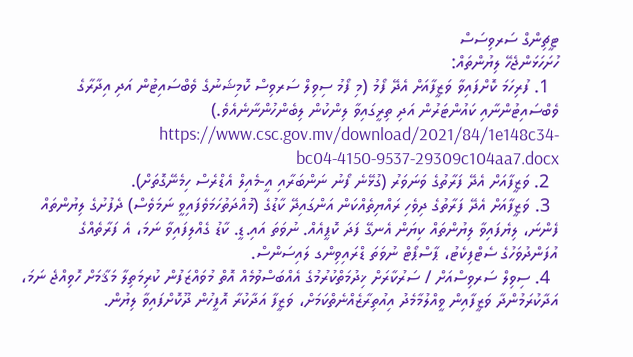ޓީޗިންގް ސަރވިސަސް
ހުށަހަޅަންޖެހޭ ލިޔުންތައް:
  1. ފުރިހަމަ ކޮށްފައިވާ ވަޒީފާއަށް އެދޭ ފޯމު (މި ފޯމު ސިވިލް ސަރވިސް ކޮމިޝަނުގެ ވެބްސައިޓުން އަދި އިދާރާގެ ވެބްސައިޓުންނާއި ކައުންޓަރުން އަދި ތިރީގައިވާ ލިންކުން ލިބެންހުންނާނެއެވެ.)  https://www.csc.gov.mv/download/2021/84/1e148c34-bc04-4150-9537-29309c104aa7.docx
  2. ވަޒީފާއަށް އެދޭ ފަރާތުގެ ވަނަވަރު (ގުޅޭނެ ފޯނު ނަންބަރާއި އީ-މެއިލް އެޑްރެސް ހިމެނޭގޮތަށް).
  3. ވަޒީފާއަށް އެދޭ ފަރާތުގެ ދިވެހި ރައްޔިތެއްކަން އަންގައިދޭ ކާޑުގެ (މުއްދަތުހަމަވެފައިވީ ނަމަވެސް) ދެފުށުގެ ލިޔުންތައް ފެންނަ، ލިޔެފައިވާ ލިޔުންތައް ކިޔަން އެނގޭ ފަދަ ކޮޕީއެއް. ނުވަތަ އައި.ޑީ. ކާޑު ގެއްލިފައިވާ ނަމަ، އެ ފަރާތެއްގެ އުފަންދުވަހުގެ ސެޓްފިކެޓު، ޕާސްޕޯޓް ނުވަތަ ޑްރައިވިންގ ލައިސަންސް.
  4. ސިވިލް ސަރވިސްއަށް / ސަރުކާރަށް ޚިދުމަތްކުރުމުގެ އެއްބަސްވުމެއް އޮތް މުވައްޒަފުން ކުރިމަތިލާ މަޤާމަށް ހޮވިއްޖެ ނަމަ، އަދާކުރަމުންދާ ވަޒީފާއިން ވީއްލުމާމެދު އިއުތިރާޒެއްނެތްކަމަށް، ވަޒީފާ އަދާކުރާ އޮފީހުން ދޫކޮށްފައިވާ ލިޔުން.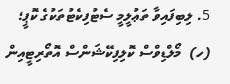5. ލިބިފައިވާ ތަޢުލީމީ ސެޓުފިކެޓުތަކުގެ ކޮޕީ؛
(ހ)  މޯލްޑިވްސް ކޮލިފިކޭޝަންސް އޮތޯރިޓީއިން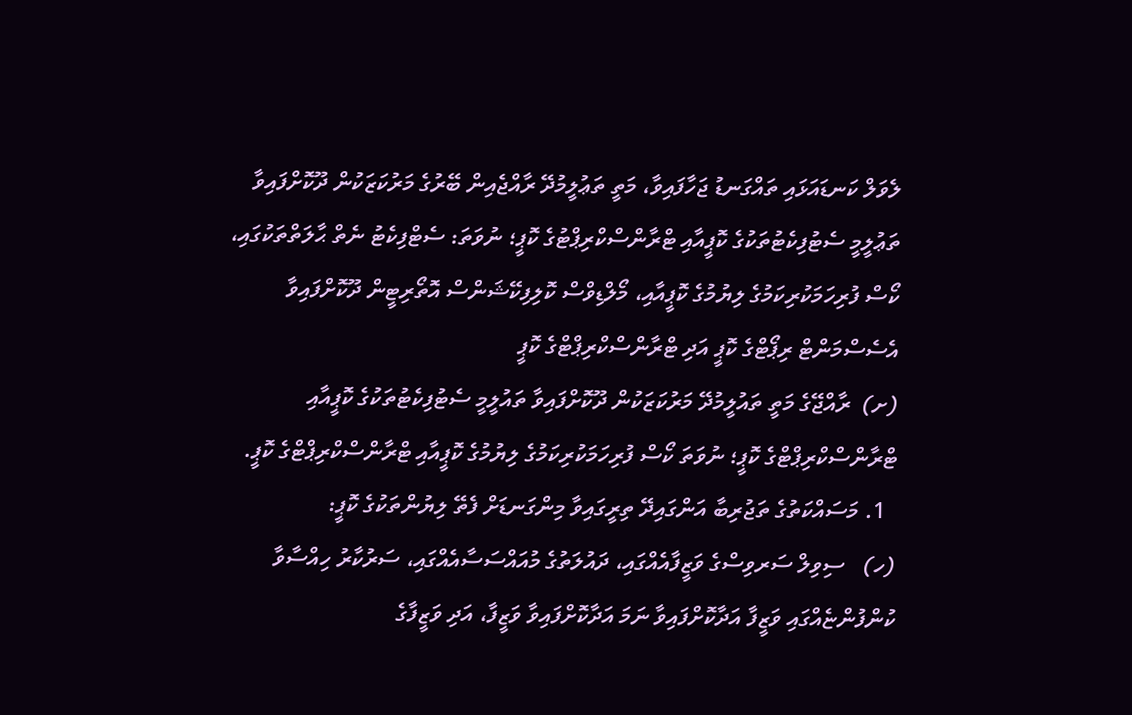ލެވަލް ކަނޑައަޅައި ތައްގަނޑު ޖަހާފައިވާ، މަތީ ތަޢުލީމުދޭ ރާއްޖެއިން ބޭރުގެ މަރުކަޒަކުން ދޫކޮށްފައިވާ ތަޢުލީމީ ސެޓުފިކެޓުތަކުގެ ކޮޕީއާއި ޓްރާންސްކްރިޕްޓުގެ ކޮޕީ؛ ނުވަތަ: ސެޓްފިކެޓު ނެތް ޙާލަތްތަކުގައި، ކޯސް ފުރިހަމަކުރިކަމުގެ ލިޔުމުގެ ކޮޕީއާއި، މޯލްޑިވްސް ކޮލިފިކޭޝަންސް އޮތޯރިޓީން ދޫކޮށްފައިވާ އެސެސްމަންޓް ރިޕޯޓްގެ ކޮޕީ އަދި ޓްރާންސްކްރިޕްޓްގެ ކޮޕީ
(ށ)  ރާއްޖޭގެ މަތީ ތައުލީމުދޭ މަރުކަޒަކުން ދޫކޮށްފައިވާ ތައުލީމީ ސެޓުފިކެޓުތަކުގެ ކޮޕީއާއި ޓްރާންސްކްރިޕްޓްގެ ކޮޕީ؛ ނުވަތަ ކޯސް ފުރިހަމަކުރިކަމުގެ ލިޔުމުގެ ކޮޕީއާއި ޓްރާންސްކްރިޕްޓްގެ ކޮޕީ.
  1. މަސައްކަތުގެ ތަޖުރިބާ އަންގައިދޭ ތިރީގައިވާ މިންގަނޑަށް ފެތޭ ލިޔުންތަކުގެ ކޮޕީ:
(ހ)   ސިވިލް ސަރވިސްގެ ވަޒީފާއެއްގައި، ދައުލަތުގެ މުއައްސަސާއެއްގައި، ސަރުކާރު ހިއްސާވާ ކުންފުންޏެއްގައި ވަޒީފާ އަދާކޮށްފައިވާ ނަމަ އަދާކޮށްފައިވާ ވަޒީފާ، އަދި ވަޒީފާގެ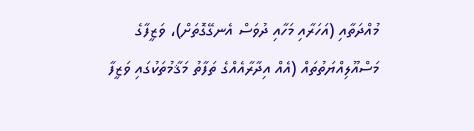މުއްދަތާއި (އަހަރާއި މަހާއި ދުވަސް އެނގޭގޮތަށް)، ވަޒީފާގެ މަސްއޫލިއްޔަތުތައް (އެއް އިދާރާއެއްގެ ތަފާތު މަޤާމުތަކުގައި ވަޒީފާ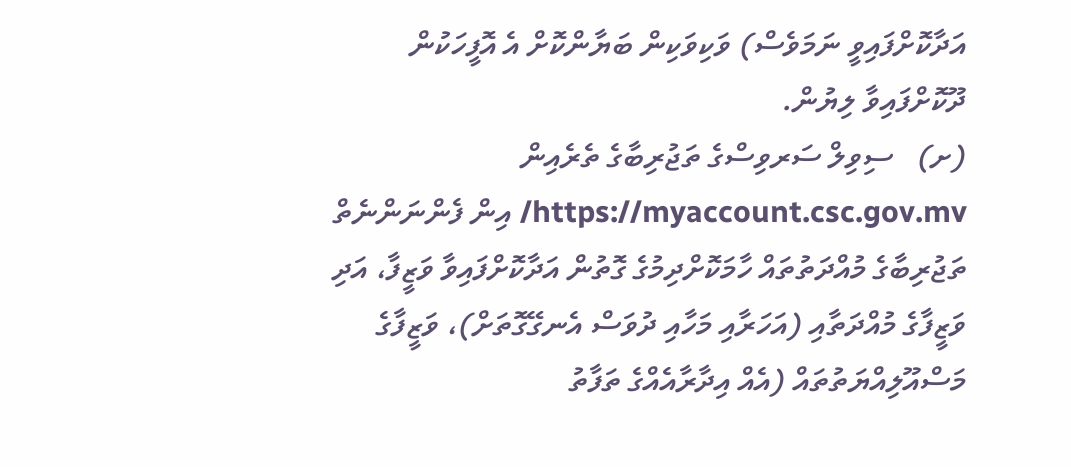އަދާކޮށްފައިވީ ނަމަވެސް) ވަކިވަކިން ބަޔާންކޮށް އެ އޮފީހަކުން ދޫކޮށްފައިވާ ލިޔުން.
(ށ)   ސިވިލް ސަރވިސްގެ ތަޖުރިބާގެ ތެރެއިން https://myaccount.csc.gov.mv/ އިން ފެންނަންނެތް ތަޖުރިބާގެ މުއްދަތުތައް ހާމަކޮށްދިމުގެ ގޮތުން އަދާކޮށްފައިވާ ވަޒީފާ، އަދި ވަޒީފާގެ މުއްދަތާއި (އަހަރާއި މަހާއި ދުވަސް އެނގޭގޮތަށް)، ވަޒީފާގެ މަސްއޫލިއްޔަތުތައް (އެއް އިދާރާއެއްގެ ތަފާތު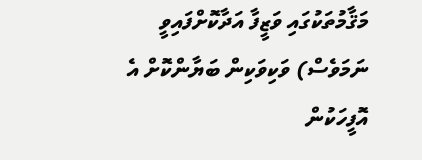މަޤާމުތަކުގައި ވަޒީފާ އަދާކޮށްފައިވީ ނަމަވެސް) ވަކިވަކިން ބަޔާންކޮށް އެ އޮފީހަކުން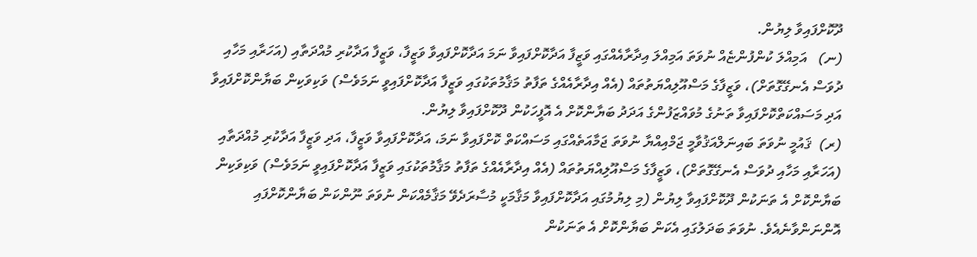ދޫކޮށްފައިވާ ލިޔުން.
(ނ)   އަމިއްލަ ކުންފުންޏެއް ނުވަތަ އަމިއްލަ އިދާރާއެއްގައި ވަޒީފާ އަދާކޮށްފައިވާ ނަމަ އަދާކޮށްފައިވާ ވަޒީފާ، ވަޒީފާ އަދާކުރި މުއްދަތާއި (އަހަރާއި މަހާއި ދުވަސް އެނގޭގޮތަށް)، ވަޒީފާގެ މަސްއޫލިއްޔަތުތައް (އެއް އިދާރާއެއްގެ ތަފާތު މަޤާމުތަކުގައި ވަޒީފާ އަދާކޮށްފައިވީ ނަމަވެސް) ވަކިވަކިން ބަޔާންކޮށްފައިވާ އަދި މަސައްކަތްކޮށްފައިވާ ތަނުގެ މުވައްޒަފުންގެ އަދަދު ބަޔާންކޮށް އެ އޮފީހަކުން ދޫކޮށްފައިވާ ލިޔުން.
(ރ)  ޤައުމީ ނުވަތަ ބައިނަލްއަޤުވާމީ ޖަމްއިއްޔާ ނުވަތަ ޖަމާއަތެއްގައި މަސައްކަތް ކޮށްފައިވާ ނަމަ، އަދާކޮށްފައިވާ ވަޒީފާ، އަދި ވަޒީފާ އަދާކުރި މުއްދަތާއި (އަހަރާއި މަހާއި ދުވަސް އެނގޭގޮތަށް)، ވަޒީފާގެ މަސްއޫލިއްޔަތުތައް (އެއް އިދާރާއެއްގެ ތަފާތު މަޤާމުތަކުގައި ވަޒީފާ އަދާކޮށްފައިވީ ނަމަވެސް) ވަކިވަކިން ބަޔާންކޮށް އެ ތަނަކުން ދޫކޮށްފައިވާ ލިޔުން (މި ލިޔުމުގައި އަދާކޮށްފައިވާ މަޤާމަކީ މުސާރަދެވޭ މަޤާމެއްކަން ނުވަތަ ނޫންކަން ބަޔާންކޮށްފައި އޮންނަންވާނެއެވެ. ނުވަތަ ބަދަލުގައި އެކަން ބަޔާންކޮށް އެ ތަނަކުން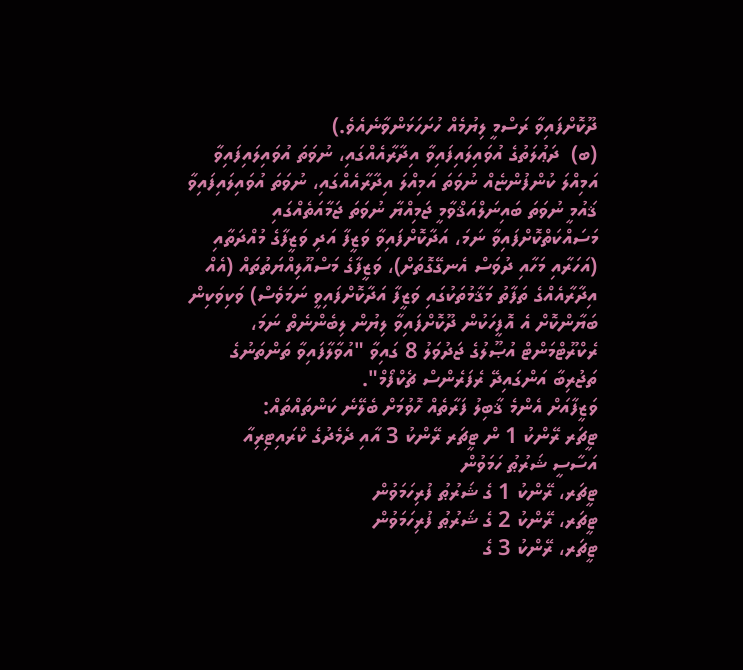ދޫކޮށްފައިވާ ރަސްމީ ލިޔުމެއް ހުށަހަޅަންވާނެއެވެ.)
(ބ)  ދަޢުލަތުގެ އުވައިލައިފައިވާ އިދާރާއެއްގައި، ނުވަތަ އުވައިލައިފައިވާ އަމިއްލަ ކުންފުންޏެއް ނުވަތަ އަމިއްލަ އިދާރާއެއްގައި، ނުވަތަ އުވައިލައިފައިވާ ޤައުމީ ނުވަތަ ބައިނަލްއަޤްވާމީ ޖަމިއްޔާ ނުވަތަ ޖަމާއަތެއްގައި މަސައްކަތްކޮށްފައިވާ ނަމަ، އަދާކޮށްފައިވާ ވަޒީފާ އަދި ވަޒީފާގެ މުއްދަތާއި (އަހަރާއި މަހާއި ދުވަސް އެނގޭގޮތަށް)، ވަޒީފާގެ މަސްއޫލިއްޔަތުތައް (އެއް އިދާރާއެއްގެ ތަފާތު މަޤާމުތަކުގައި ވަޒީފާ އަދާކޮށްފައިވީ ނަމަވެސް) ވަކިވަކިން ބަޔާންކޮށް އެ އޮފީހަކުން ދޫކޮށްފައިވާ ލިޔުން ލިބެންނެތް ނަމަ، ރެކްރޫޓްމަންޓް އުޞޫލުގެ ޖަދުވަލު 8 ގައިވާ "އުވާލާފައިވާ ތަންތަނުގެ ތަޖުރިބާ އަންގައިދޭ ރެފަރެންސް ޗެކްފޯމް".
ވަޒީފާއަށް އެންމެ ޤާބިލު ފަރާތެއް ހޮވުމަށް ބެލޭނެ ކަންތައްތައް:
ޓީޗަރ ރޭންކު 1 ން ޓީޗަރ ރޭންކު 3 އާއި ދެމެދުގެ ކްރައިޓިރިއާ
އަސާސީ ޝަރުޠު ހަމަވުން
ޓީޗަރ، ރޭންކު 1 ގެ ޝަރުޠު ފުރިހަމަވުން
ޓީޗަރ، ރޭންކު 2 ގެ ޝަރުޠު ފުރިހަމަވުން
ޓީޗަރ، ރޭންކު 3 ގެ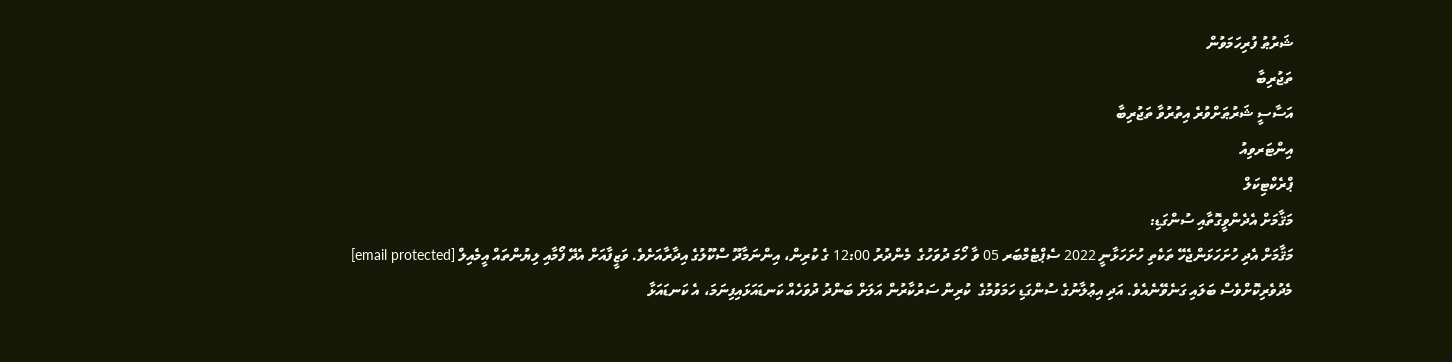ޝަރުޠު ފުރިހަމަވުން
ތަޖުރިބާ
އަސާސީ ޝަރުޠަށްވުރެ އިތުރުވާ ތަޖުރިބާ
އިންޓަރވިއު
ޕްރެކްޓިކަލް
މަޤާމަށް އެދެންވީގޮތާއި ސުންގަޑި:
މަޤާމަށް އެދި ހުށަހަޅަންޖެހޭ ތަކެތި ހުށަހަޅާނީ 2022 ސެޕްޓެމްބަރ 05 ވާ ހޯމަ ދުވަހުގެ  މެންދުރު 12:00 ގެ ކުރިން، އިންނަމާދޫ ސްކޫލުގެ އިދާރާއަށެވެ. ވަޒީފާއަށް އެދޭ ފޯމާއި ލިޔުންތައް އީމެއިލް [email protected] މެދުވެރިކޮށްވެސް ބަލައި ގަނެވޭނެއެވެ. އަދި އިޢުލާނުގެ ސުންގަޑި ހަމަވުމުގެ  ކުރިން ސަރުކާރުން އަލަށް ބަންދު ދުވަހެއް ކަނޑައަޅައިފިނަމަ، އެ ކަނޑައަޅާ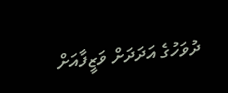ދުވަހުގެ އަދަދަށް ވަޒީފާއަށް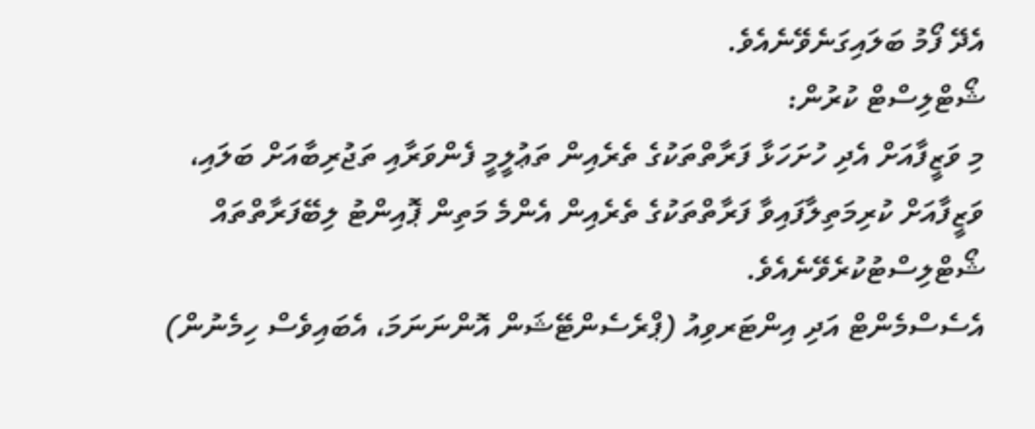އެދޭ ފޯމު ބަލައިގަނެވޭނެއެވެ.
ޝޯޓްލިސްޓް ކުރުން:
މި ވަޒީފާއަށް އެދި ހުށަހަޅާ ފަރާތްތަކުގެ ތެރެއިން ތަޢުލީމީ ފެންވަރާއި ތަޖުރިބާއަށް ބަލައި، ވަޒީފާއަށް ކުރިމަތިލާފައިވާ ފަރާތްތަކުގެ ތެރެއިން އެންމެ މަތިން ޕޮއިންޓު ލިބޭފަރާތްތައް ޝޯޓްލިސްޓުކުރެވޭނެއެވެ.
އެސެސްމެންޓް އަދި އިންޓަރވިއު (ޕްރެސެންޓޭޝަން އޮންނަނަމަ، އެބައިވެސް ހިމެނުން)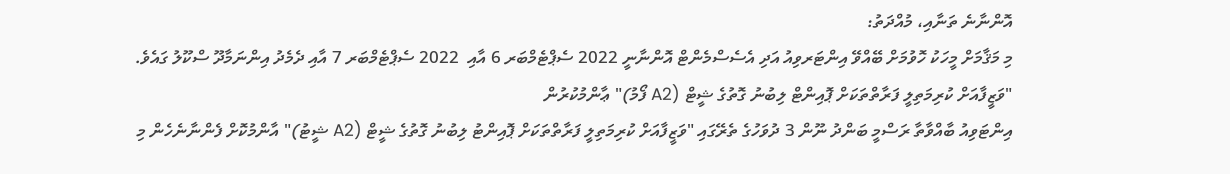އޮންނާނެ ތަނާއި، މުއްދަތު:
މި މަޤާމަށް މީހަކު ހޮވުމަށް ބޭއްވޭ އިންޓަރވިއު އަދި އެސެސްމެންޓް އޮންނާނީ 2022 ސެޕްޓެމްބަރ 6 އާއި  2022 ސެޕްޓެމްބަރ 7 އާއި ދެމެދު އިންނަމާދޫ ސްކޫލު ގައެވެ.
"ވަޒީފާއަށް ކުރިމަތިލީ ފަރާތްތަކަށް ޕޮއިންޓް ލިބުނު ގޮތުގެ ޝީޓް (A2 ފޯމު)" ޢާންމުކުރުން
އިންޓަވިއު ބާއްވާތާ ރަސްމީ ބަންދު ނޫން 3 ދުވަހުގެ ތެރޭގައި "ވަޒީފާއަށް ކުރިމަތިލީ ފަރާތްތަކަށް ޕޮއިންޓު ލިބުނު ގޮތުގެ ޝީޓް (A2 ޝީޓު)" އާންމުކޮށް ފެންނާނެހެން މި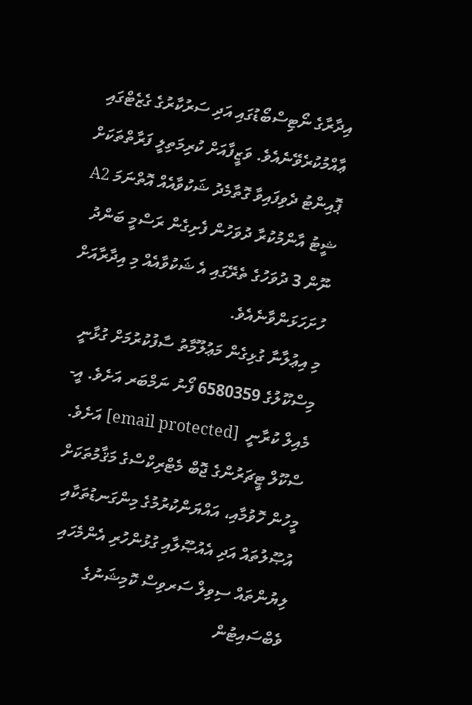އިދާރާގެ ނޯޓިސްބޯޑުގައި އަދި ސަރުކާރުގެ ގެޒެޓްގައި ޢާއްމުކުރެވޭނެއެވެ. ވަޒީފާއަށް ކުރިމަތިލީ ފަރާތްތަކަށް ޕޮއިންޓު ދެވިފައިވާ ގޮތާމެދު ޝަކުވާއެއް އޮތްނަމަ A2 ޝީޓު އާންމުކުރާ ދުވަހުން ފެށިގެން ރަސްމީ ބަންދު ނޫން 3 ދުވަހުގެ ތެރޭގައި އެ ޝަކުވާއެއް މި އިދާރާއަށް ހުށަހަޅަންވާނެއެވެ.
މި އިޢުލާނާ ގުޅިގެން މަޢުލޫމާތު ސާފުކުރުމަށް ގުޅާނީ މިސްކޫލުގެ 6580359 ފޯނު ނަމްބަރ އަށެވެ. އީ-މެއިލް ކުރާނީ  [email protected] އަށެވެ. ސްކޫލް ޓީޗަރުންގެ ޖޮބް މެޓްރިކްސްގެ މަޤާމުތަކަށް މީހުން ހޮވުމާއި، އައްޔަންކުރުމުގެ މިންގަނޑުތަކާއި އުޞޫލުތައް އަދި އެއުޞޫލާއި ގުޅުންހުރި އެންމެހައި ލިޔުންތައް ސިވިލް ސަރވިސް ކޮމިޝަނުގެ ވެބްސައިޓުން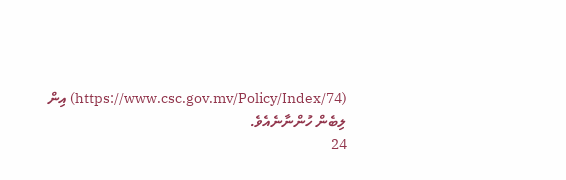(https://www.csc.gov.mv/Policy/Index/74) އިން ލިބެން ހުންނާނެއެވެ.
24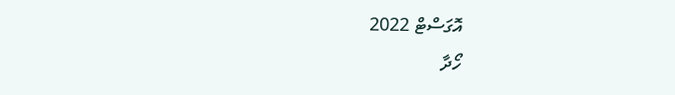އޮގަސްޓް 2022
ހޯދާ